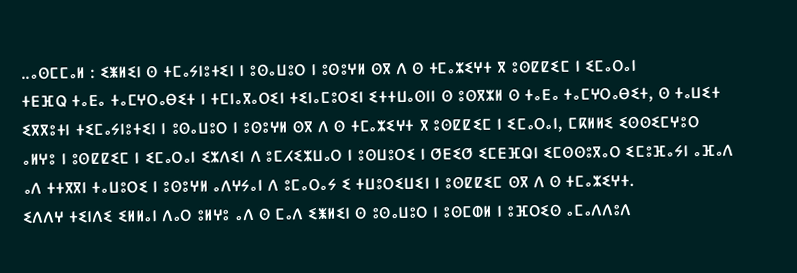..ⴰⵙⵎⵎⴰⵍ : ⵉⵥⵍⵉⵏ ⵙ ⵜⵎⴰⵢⵏⵓⵜⵉⵏ ⵏ ⵓⵙⴰⵡⵓⵔ ⵏ ⵓⵙⵓⵖⵍ ⵙⴳ ⴷ ⵙ ⵜⵎⴰⵣⵉⵖⵜ ⴳ ⵓⵙⵇⵇⵉⵎ ⵏ ⵉⵎⴰⵔⴰⵏ
ⵜⴹⴼⵕ ⵜⴰⴹⴰ ⵜⴰⵎⵖⵔⴰⴱⵉⵜ ⵏ ⵜⵎⵏⴰⴳⴰⵔⵉⵏ ⵜⵉⵏⴰⵎⵓⵔⵉⵏ ⵉⵜⵜⵡⴰⵙⵏⵏ ⵙ ⵓⵙⴳⵣⵍ ⵙ ⵜⴰⴹⴰ ⵜⴰⵎⵖⵔⴰⴱⵉⵜ, ⵙ ⵜⴰⵡⵉⵜ ⵉⴳⴳⵓⵜⵏ ⵜⵉⵎⴰⵢⵏⵓⵜⵉⵏ ⵏ ⵓⵙⴰⵡⵓⵔ ⵏ ⵓⵙⵓⵖⵍ ⵙⴳ ⴷ ⵙ ⵜⵎⴰⵣⵉⵖⵜ ⴳ ⵓⵙⵇⵇⵉⵎ ⵏ ⵉⵎⴰⵔⴰⵏ, ⵎⴽⵍⵍⵉ ⵉⵙⵙⵉⵎⵖⵓⵔ ⴰⵍⵖⵓ ⵏ ⵓⵙⵇⵇⵉⵎ ⵏ ⵉⵎⴰⵔⴰⵏ ⵉⵣⴷⵉⵏ ⴷ ⵓⵎⵃⵉⵣⵡⴰⵔ ⵏ ⵓⵙⵡⵓⵔⵉ ⵏ ⵚⴹⵉⵚ ⵉⵎⴹⴼⵕⵏ ⵉⵎⵙⵙⵓⴳⴰⵔ ⵉⵎⵓⴼⴰⵢⵏ ⴰⴼⴰⴷ ⴰⴷ ⵜⵜⴳⴳⵏ ⵜⴰⵡⵓⵔⵉ ⵏ ⵓⵙⵓⵖⵍ ⴰⴷⵖⵢⴰⵏ ⴷ ⵓⵎⴰⵔⴰⵢ ⵉ ⵜⵡⵓⵔⵉⵡⵉⵏ ⵏ ⵓⵙⵇⵇⵉⵎ ⵙⴳ ⴷ ⵙ ⵜⵎⴰⵣⵉⵖⵜ.
ⵉⴷⴷⵖ ⵜⵉⵏⴷⵉ ⵉⵍⵍⴰⵏ ⴷⴰⵔ ⵓⵍⵖⵓ ⴰⴷ ⵙ ⵎⴰⴷ ⵉⵥⵍⵉⵏ ⵙ ⵓⵙⴰⵡⵓⵔ ⵏ ⵓⵙⵎⵀⵍ ⵏ ⵓⴼⵔⵉⵙ ⴰⵎⴰⴷⴷⵓⴷ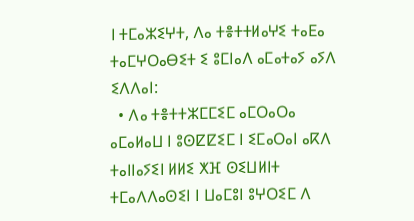ⵏ ⵜⵎⴰⵣⵉⵖⵜ, ⴷⴰ ⵜⴻⵜⵜⵍⴰⵖⵉ ⵜⴰⴹⴰ ⵜⴰⵎⵖⵔⴰⴱⵉⵜ ⵉ ⵓⵎⵏⴰⴷ ⴰⵎⴰⵜⴰⵢ ⴰⵢⴷ ⵉⴷⴷⴰⵏ:
  • ⴷⴰ ⵜⴻⵜⵜⵣⵎⵎⵉⵎ ⴰⵎⵔⴰⵔⴰ ⴰⵎⴰⵍⴰⵡ ⵏ ⵓⵙⵇⵇⵉⵎ ⵏ ⵉⵎⴰⵔⴰⵏ ⴰⴽⴷ ⵜⴰⵏⵏⴰⵢⵉⵏ ⵍⵍⵉ ⵅⴼ ⵙⵉⵡⵍⵏⵜ ⵜⵎⴰⴷⴷⴰⵙⵉⵏ ⵏ ⵡⴰⵎⵓⵏ ⵓⵖⵔⵉⵎ ⴷ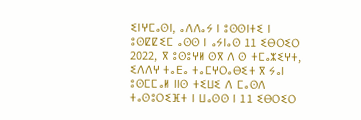ⵉⵏⵖⵎⴰⵙⵏ, ⴰⴷⴷⴰⵢ ⵏ ⵓⵙⵙⵏⵜⵉ ⵏ ⵓⵙⵇⵇⵉⵎ ⴰⵙⵙ ⵏ ⴰⵢⵏⴰⵙ 11 ⵉⴱⵔⵉⵔ 2022, ⴳ ⵓⵙⵓⵖⵍ ⵙⴳ ⴷ ⵙ ⵜⵎⴰⵣⵉⵖⵜ, ⵉⴷⴷⵖ ⵜⴰⴹⴰ ⵜⴰⵎⵖⵔⴰⴱⵉⵜ ⴳ ⵢⴰⵏ ⵓⵙⵎⵎⴰⵍ ⵏⵏⵙ ⵜⵉⵡⵉ ⴷ ⵎⴰⵙⴷ ⵜⴰⵙⵓⵔⵉⴼⵜ ⵏ ⵡⴰⵙⵙ ⵏ 11 ⵉⴱⵔⵉⵔ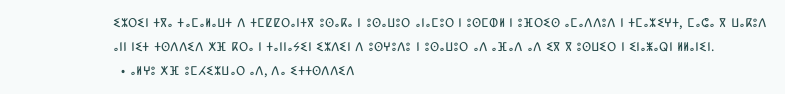ⵉⵣⵔⵉⵏ ⵜⴳⴰ ⵜⴰⵎⴰⵍⴰⵡⵜ ⴷ ⵜⵎⵇⵇⵔⴰⵏⵜⴳ ⵓⵙⴰⴽⴰ ⵏ ⵓⵙⴰⵡⵓⵔ ⴰⵏⴰⵎⵓⵔ ⵏ ⵓⵙⵎⵀⵍ ⵏ ⵓⴼⵔⵉⵙ ⴰⵎⴰⴷⴷⵓⴷ ⵏ ⵜⵎⴰⵣⵉⵖⵜ, ⵎⴰⵛⴰ ⴳ ⵡⴰⴽⵓⴷ ⴰⵏⵏ ⵏⵉⵜ ⵜⵙⴷⴷⵉⴷ ⵅⴼ ⴽⵔⴰ ⵏ ⵜⴰⵏⵏⴰⵢⵉⵏ ⵉⵣⴷⵉⵏ ⴷ ⵓⵙⵖⵓⴷⵓ ⵏ ⵓⵙⴰⵡⵓⵔ ⴰⴷ ⴰⴼⴰⴷ ⴰⴷ ⵉⴳ ⴳ ⵓⵙⵡⵉⵔ ⵏ ⵉⵏⴰⵥⴰⵕⵏ ⵍⵍⴰⵏⵉⵏ.
  • ⴰⵍⵖⵓ ⵅⴼ ⵓⵎⵃⵉⵣⵡⴰⵔ ⴰⴷ, ⴷⴰ ⵉⵜⵜⵙⴷⴷⵉⴷ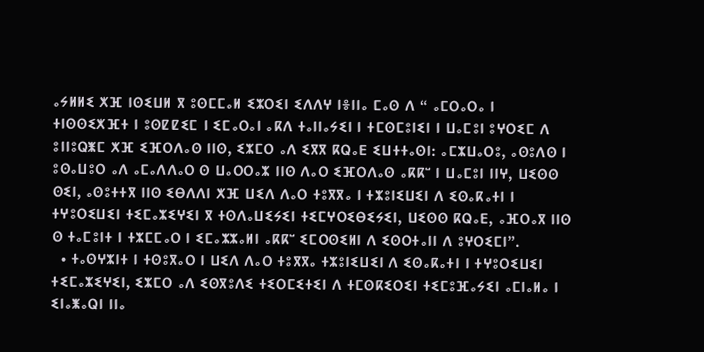ⴰⵢⵍⵍⵉ ⵅⴼ ⵏⵙⵉⵡⵍ ⴳ ⵓⵙⵎⵎⴰⵍ ⵉⵣⵔⵉⵏ ⵉⴷⴷⵖ ⵏⴻⵏⵏⴰ ⵎⴰⵙ ⴷ “ ⴰⵎⵔⴰⵔⴰ ⵏ ⵜⵏⵙⵙⵉⵅⴼⵜ ⵏ ⵓⵙⵇⵇⵉⵎ ⵏ ⵉⵎⴰⵔⴰⵏ ⴰⴽⴷ ⵜⴰⵏⵏⴰⵢⵉⵏ ⵏ ⵜⵎⵙⵎⵓⵏⵉⵏ ⵏ ⵡⴰⵎⵓⵏ ⵓⵖⵔⵉⵎ ⴷ ⵓⵏⵏⵓⵕⵥⵎ ⵅⴼ ⵉⴼⵔⴷⴰⵙ ⵏⵏⵙ, ⵉⵣⵎⵔ ⴰⴷ ⵉⴳⴳ ⴽⵕⴰⴹ ⵉⵡⵜⵜⴰⵙⵏ: ⴰⵎⵣⵡⴰⵔⵓ, ⴰⵙⵓⴷⵙ ⵏ ⵓⵙⴰⵡⵓⵔ ⴰⴷ ⴰⵎⴰⴷⴷⴰⵔ ⵙ ⵡⴰⵔⵔⴰⵣ ⵏⵏⵙ ⴷⴰⵔ ⵉⴼⵔⴷⴰⵙ ⴰⴽⴽⵯ ⵏ ⵡⴰⵎⵓⵏ ⵏⵏⵖ, ⵡⵉⵙⵙ ⵙⵉⵏ, ⴰⵙⵓⵜⵜⴳ ⵏⵏⵙ ⵉⴱⴷⴷⵏ ⵅⴼ ⵡⵉⴷ ⴷⴰⵔ ⵜⵓⴳⴳⴰ ⵏ ⵜⵣⵓⵏⵉⵡⵉⵏ ⴷ ⵉⵙⴰⴽⴰⵜⵏ ⵏ ⵜⵖⵓⵔⵉⵡⵉⵏ ⵜⵉⵎⴰⵣⵉⵖⵉⵏ ⴳ ⵜⵙⴷⴰⵡⵉⵢⵉⵏ ⵜⵉⵎⵖⵔⵉⴱⵉⵢⵉⵏ, ⵡⵉⵙⵙ ⴽⵕⴰⴹ, ⴰⴼⵔⴰⴳ ⵏⵏⵙ ⵙ ⵜⴰⵎⵓⵏⵜ ⵏ ⵜⵣⵎⵎⴰⵔ ⵏ ⵉⵎⴰⵣⵣⴰⵍⵏ ⴰⴽⴽⵯ ⵉⵎⵔⵙⵉⵍⵏ ⴷ ⵉⵙⵔⵜⴰⵏⵏ ⴷ ⵓⵖⵔⵉⵎⵏ”.
  • ⵜⴰⵙⵖⵣⵏⵜ ⵏ ⵜⵙⵓⴳⴰⵔ ⵏ ⵡⵉⴷ ⴷⴰⵔ ⵜⵓⴳⴳⴰ ⵜⵣⵓⵏⵉⵡⵉⵏ ⴷ ⵉⵙⴰⴽⴰⵜⵏ ⵏ ⵜⵖⵓⵔⵉⵡⵉⵏ ⵜⵉⵎⴰⵣⵉⵖⵉⵏ, ⵉⵣⵎⵔ ⴰⴷ ⵉⵙⴳⵓⴷⵉ ⵜⵉⵔⵎⵉⵜⵉⵏ ⴷ ⵜⵎⵙⴽⵉⵔⵉⵏ ⵜⵉⵎⵓⴼⴰⵢⵉⵏ ⴰⵎⵏⴰⵍⴰ ⵏ ⵉⵏⴰⵥⴰⵕⵏ ⵏⵏⴰ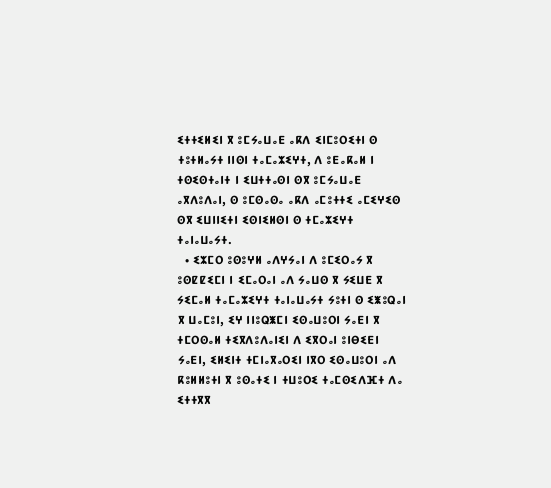ⵉⵜⵜⵉⵍⵉⵏ ⴳ ⵓⵎⵢⴰⵡⴰⴹ ⴰⴽⴷ ⵉⵏⵎⵓⵔⵉⵜⵏ ⵙ ⵜⵓⵜⵍⴰⵢⵜ ⵏⵏⵙⵏ ⵜⴰⵎⴰⵣⵉⵖⵜ, ⴷ ⵓⴹⴰⴽⴰⵍ ⵏ ⵜⵙⵉⵙⵜⴰⵏⵜ ⵏ ⵉⵡⵜⵜⴰⵙⵏ ⵙⴳ ⵓⵎⵢⴰⵡⴰⴹ ⴰⴳⴷⵓⴷⴰⵏ, ⵙ ⵓⵎⵙⴰⵙⴰ ⴰⴽⴷ ⴰⵎⵓⵜⵜⵉ ⴰⵎⵉⵖⵉⵙ ⵙⴳ ⵉⵡⵏⵏⵉⵜⵏ ⵉⵙⵏⵉⵍⵙⵏ ⵙ ⵜⵎⴰⵣⵉⵖⵜ ⵜⴰⵏⴰⵡⴰⵢⵜ.
  • ⵉⵣⵎⵔ ⵓⵙⵓⵖⵍ ⴰⴷⵖⵢⴰⵏ ⴷ ⵓⵎⵉⵔⴰⵢ ⴳ ⵓⵙⵇⵇⵉⵎⵏ ⵏ ⵉⵎⴰⵔⴰⵏ ⴰⴷ ⵢⴰⵡⵙ ⴳ ⵢⵉⵡⴹ ⴳ ⵢⵉⵎⴰⵍ ⵜⴰⵎⴰⵣⵉⵖⵜ ⵜⴰⵏⴰⵡⴰⵢⵜ ⵢⵓⵜⵏ ⵙ ⵉⵥⵓⵕⴰⵏ ⴳ ⵡⴰⵎⵓⵏ, ⵉⵖ ⵏⵏⵓⵕⵥⵎⵏ ⵉⵙⴰⵡⵓⵔⵏ ⵢⴰⴹⵏ ⴳ ⵜⵎⵔⵙⴰⵍ ⵜⵉⴳⴷⵓⴷⴰⵏⵉⵏ ⴷ ⵉⴳⵔⴰⵏ ⵓⵏⴱⵉⴹⵏ ⵢⴰⴹⵏ, ⵉⵍⵉⵏⵜ ⵜⵎⵏⴰⴳⴰⵔⵉⵏ ⵏⴳⵔ ⵉⵙⴰⵡⵓⵔⵏ ⴰⴷ ⴽⵓⵍⵍⵓⵜⵏ ⴳ ⵓⵙⴰⵜⵉ ⵏ ⵜⵡⵓⵔⵉ ⵜⴰⵎⵙⵉⴷⴼⵜ ⴷⴰ ⵉⵜⵜⴳⴳ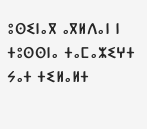ⵓⵙⵉⵏⴰⴳ ⴰⴳⵍⴷⴰⵏ ⵏ ⵜⵓⵙⵙⵏⴰ ⵜⴰⵎⴰⵣⵉⵖⵜ ⵢⴰⵜ ⵜⵉⵍⴰⵍⵜ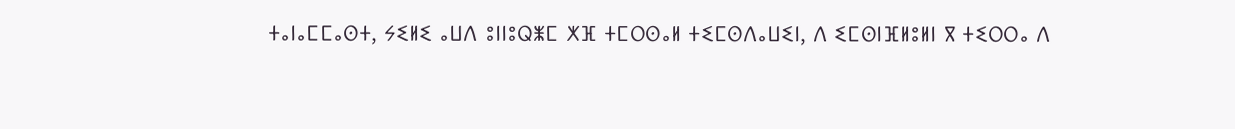ⵜⴰⵏⴰⵎⵎⴰⵙⵜ, ⵢⵉⵍⵉ ⴰⵡⴷ ⵓⵏⵏⵓⵕⵥⵎ ⵅⴼ ⵜⵎⵔⵙⴰⵍ ⵜⵉⵎⵙⴷⴰⵡⵉⵏ, ⴷ ⵉⵎⵙⵏⴼⵍⵓⵍⵏ ⴳ ⵜⵉⵔⵔⴰ ⴷ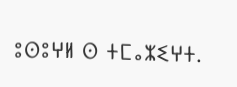ⵓⵙⵓⵖⵍ ⵙ ⵜⵎⴰⵣⵉⵖⵜ.